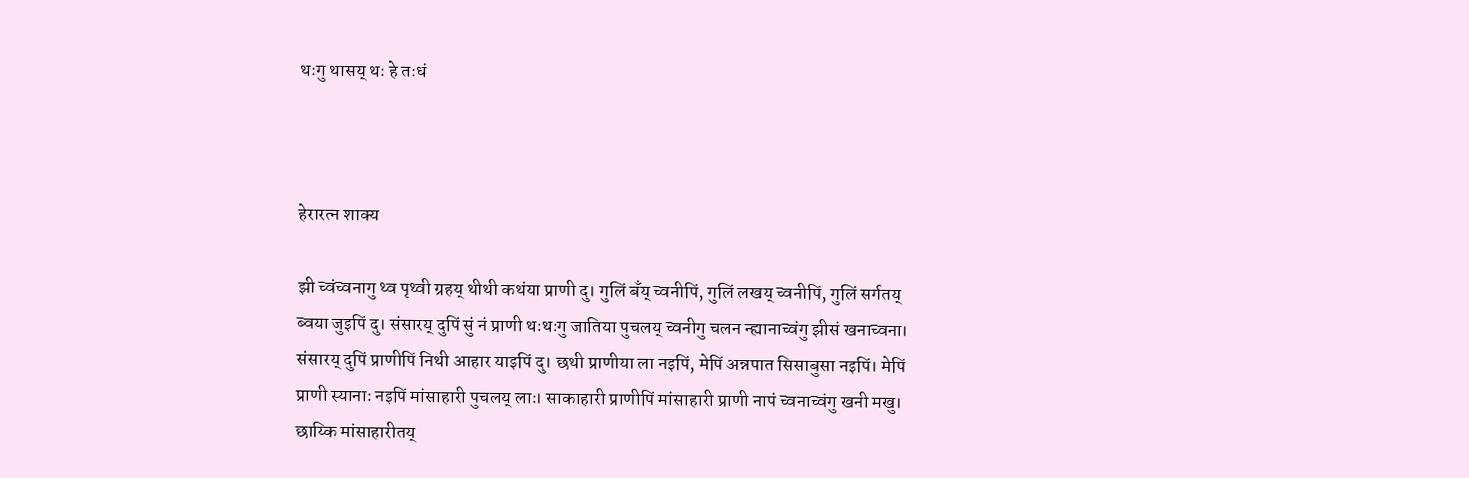थःगु थासय् थः हे तःधं



हेरारत्न शाक्य

झी च्वंच्वनागु थ्व पृथ्वी ग्रहय् थीथी कथंया प्राणी दु। गुलिं बँय् च्वनीपिं, गुलिं लखय् च्वनीपिं, गुलिं सर्गतय् ब्वया जुइपिं दु। संसारय् दुपिं सुं नं प्राणी थःथःगु जातिया पुचलय् च्वनीगु चलन न्ह्यानाच्वंगु झीसं खनाच्वना। संसारय् दुपिं प्राणीपिं निथी आहार याइपिं दु। छथी प्राणीया ला नइपिं, मेपिं अन्नपात सिसाबुसा नइपिं। मेपिं प्राणी स्यानाः नइपिं मांसाहारी पुचलय् लाः। साकाहारी प्राणीपिं मांसाहारी प्राणी नापं च्वनाच्वंगु खनी मखु। छाय्कि मांसाहारीतय्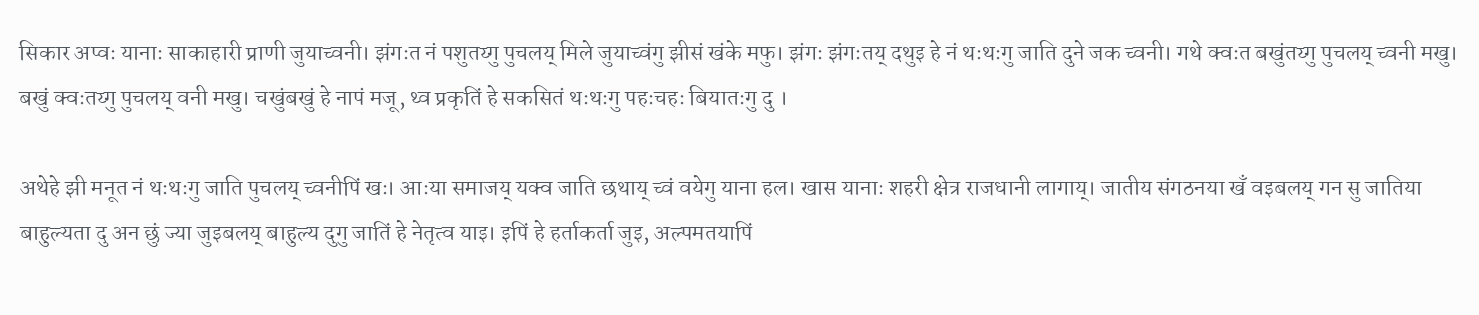सिकार अप्वः यानाः साकाहारी प्राणी जुयाच्वनी। झंगःत नं पशुतय्गु पुचलय् मिले जुयाच्वंगु झीसं खंके मफु। झंगः झंगःतय् दथुइ हे नं थःथःगु जाति दुने जक च्वनी। गथे क्वःत बखुंतय्गु पुचलय् च्वनी मखु। बखुं क्वःतय्गु पुचलय् वनी मखु। चखुंबखुं हे नापं मजू, थ्व प्रकृतिं हे सकसितं थःथःगु पहःचहः बियातःगु दु ।

अथेहे झी मनूत नं थःथःगु जाति पुचलय् च्वनीपिं खः। आःया समाजय् यक्व जाति छथाय् च्वं वयेगु याना हल। खास यानाः शहरी क्षेत्र राजधानी लागाय्। जातीय संगठनया खँ वइबलय् गन सु जातिया बाहुल्यता दु अन छुं ज्या जुइबलय् बाहुल्य दुगु जातिं हे नेतृत्व याइ। इपिं हे हर्ताकर्ता जुइ, अल्पमतयापिं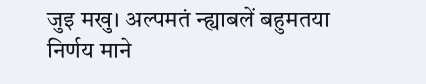जुइ मखु। अल्पमतं न्ह्याबलें बहुमतया निर्णय माने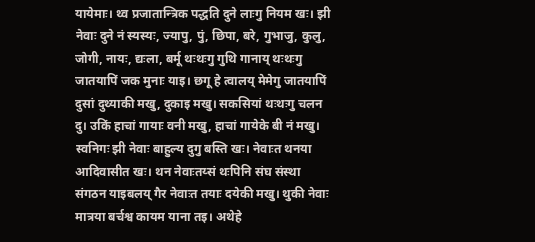यायेमाः। थ्व प्रजातान्त्रिक पद्धति दुने लाःगु नियम खः। झी नेवाः दुने नं स्यस्यः, ज्यापु, पुं, छिपा, बरे, गुभाजु, कुलु, जोगी, नायः, द्यःला, बर्मू थःथःगु गुथि गानाय् थःथःगु जातयापिं जक मुनाः याइ। छगू हे त्वालय् मेमेगु जातयापिं दुसां दुथ्याकी मखु, दुकाइ मखु। सकसियां थःथःगु चलन दु। उकिं हाचां गायाः वनी मखु, हाचां गायेके बी नं मखु।
स्वनिगः झी नेवाः बाहुल्य दुगु बस्ति खः। नेवाःत थनया आदिवासीत खः। थन नेवाःतय्सं थःपिनि संघ संस्था संगठन याइबलय् गैर नेवाःत तयाः दयेकी मखु। थुकी नेवाः मात्रया बर्चश्व कायम याना तइ। अथेहे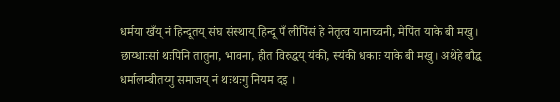धर्मया खँय् नं हिन्दूतय् संघ संस्थाय् हिन्दू पँ लीपिंसं हे नेतृत्व यानाच्वनी, मेपिंत याके बी मखु। छाय्धाःसां थःपिनि तातुना, भावना, हीत विरुद्धय् यंकी, स्यंकी धकाः याके बी मखु। अथेहे बौद्ध धर्मालम्बीतय्गु समाजय् नं थःथःगु नियम दइ ।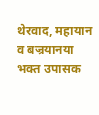थेरवाद, महायान व बज्रयानया भक्त उपासक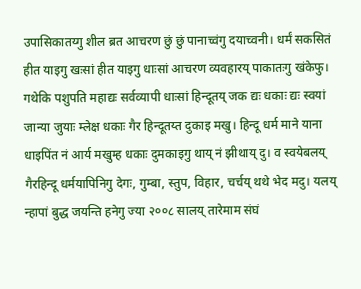उपासिकातय्गु शील ब्रत आचरण छुं छुं पानाच्वंगु दयाच्वनी। धर्मं सकसितं हीत याइगु खःसां हीत याइगु धाःसां आचरण व्यवहारय् पाकातःगु खंकेफु। गथेकि पशुपति महाद्यः सर्वव्यापी धाःसां हिन्दूतय् जक द्यः धकाः द्यः स्वयां जान्या जुयाः म्लेक्ष धकाः गैर हिन्दूतय्त दुकाइ मखु। हिन्दू धर्म माने याना धाइपिंत नं आर्य मखुम्ह धकाः दुमकाइगु थाय् नं झीथाय् दु। व स्वयेबलय् गैरहिन्दू धर्मयापिनिगु देगः, गुम्बा, स्तुप, विहार, चर्चय् थथे भेद मदु। यलय् न्हापां बुद्ध जयन्ति हनेगु ज्या २००८ सालय् तारेमाम संघं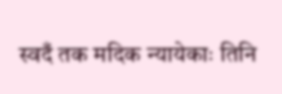स्वदँ तक मदिक न्यायेकाः तिनि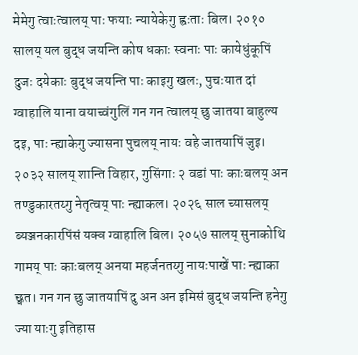मेमेगु त्वाःत्वालय् पाः फयाः न्यायेकेगु ह्वःताः बिल। २०१० सालय् यल बुद्ध जयन्ति कोष धकाः स्वनाः पाः कायेधुंकूपिं दुजः दयेकाः बुद्ध जयन्ति पाः काइगु खलः, पुचःयात दां ग्वाहालि याना वयाच्वंगुलिं गन गन त्वालय् छु जातया बाहुल्य दइ, पाः न्ह्याकेगु ज्यासना पुचलय् नायः वहे जातयापिं जुइ। २०३२ सालय् शान्ति विहार, गुसिंगाः २ वडां पाः काःबलय् अन तण्डुकारतय्गु नेतृत्वय् पाः न्ह्याकल। २०२६ साल च्यासलय् ब्यञ्जनकारपिंसं यक्व ग्वाहालि बिल। २०५७ सालय् सुनाकोथि गामय् पाः काःबलय् अनया महर्जनतय्गु नायःपाखें पाः न्ह्याका छ्वत। गन गन छु जातयापिं दु अन अन इमिसं बुद्ध जयन्ति हनेगु ज्या याःगु इतिहास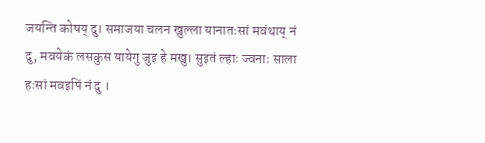जयन्ति कोषय् दु। समाजया चलन खुल्ला यानातःसां मवंथाय् नं दु, मवयेकं लसकुस यायेगु जुइ हे मखु। सुइतं ल्हाः ज्वनाः साला हःसां मवइपिं नं दु ।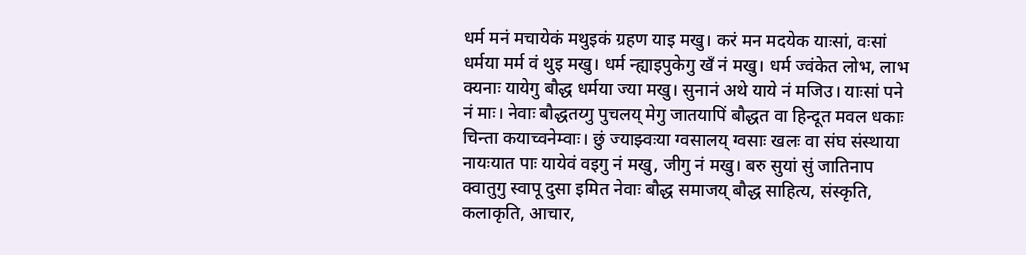धर्म मनं मचायेकं मथुइकं ग्रहण याइ मखु। करं मन मदयेक याःसां, वःसां धर्मया मर्म वं थुइ मखु। धर्म न्ह्याइपुकेगु खँ नं मखु। धर्म ज्वंकेत लोभ, लाभ क्यनाः यायेगु बौद्ध धर्मया ज्या मखु। सुनानं अथे याये नं मजिउ। याःसां पने नं माः। नेवाः बौद्धतय्गु पुचलय् मेगु जातयापिं बौद्धत वा हिन्दूत मवल धकाः चिन्ता कयाच्वनेम्वाः। छुं ज्याझ्वःया ग्वसालय् ग्वसाः खलः वा संघ संस्थाया नायःयात पाः यायेवं वइगु नं मखु, जीगु नं मखु। बरु सुयां सुं जातिनाप क्वातुगु स्वापू दुसा इमित नेवाः बौद्ध समाजय् बौद्ध साहित्य, संस्कृति, कलाकृति, आचार,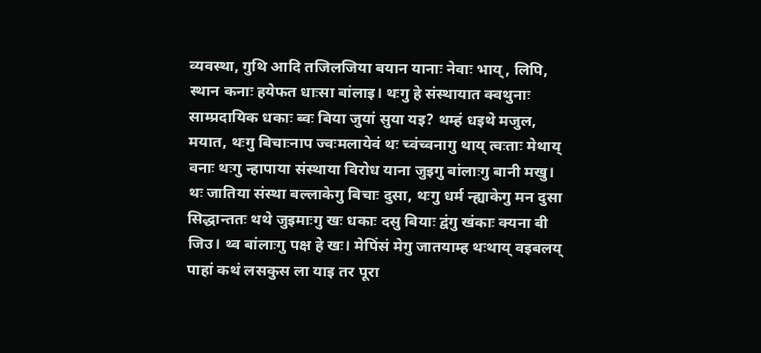व्यवस्था, गुथि आदि तजिलजिया बयान यानाः नेवाः भाय्, लिपि, स्थान कनाः हयेफत धाःसा बांलाइ। थःगु हे संस्थायात क्वथुनाः साम्प्रदायिक धकाः ब्वः बिया जुयां सुया यइ? थम्हं धइथे मजुल, मयात, थःगु बिचाःनाप ज्वःमलायेवं थः च्वंच्वनागु थाय् त्वःताः मेथाय् वनाः थःगु न्हापाया संस्थाया विरोध याना जुइगु बांलाःगु बानी मखु। थः जातिया संस्था बल्लाकेगु बिचाः दुसा, थःगु धर्म न्ह्याकेगु मन दुसा सिद्धान्ततः थथे जुइमाःगु खः धकाः दसु बियाः द्वंगु खंकाः क्यना बी जिउ। थ्व बांलाःगु पक्ष हे खः। मेपिंसं मेगु जातयाम्ह थःथाय् वइबलय् पाहां कथं लसकुस ला याइ तर पूरा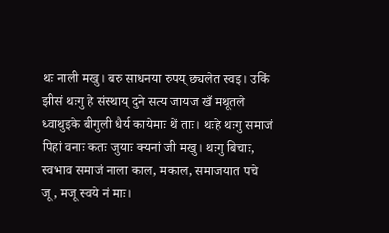थः नाली मखु। बरु साधनया रुपय् छ्यलेत स्वइ। उकिं झीसं थःगु हे संस्थाय् दुने सत्य जायज खँ मथूतले ध्वाथुइके बीगुली धैर्य कायेमाः थें ताः। थःहे थःगु समाजं पिहां वनाः कतः जुयाः क्यनां जी मखु। थःगु बिचाः, स्वभाव समाजं नाला काल, मकाल, समाजयात पचे जू, मजू स्वये नं माः।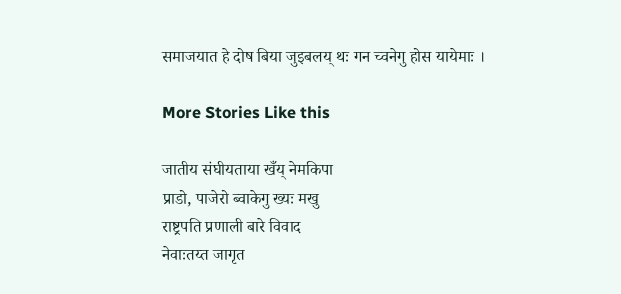समाजयात हे दोष बिया जुइबलय् थः गन च्वनेगु होस यायेमाः ।

More Stories Like this

जातीय संघीयताया खँय् नेमकिपा
प्राडो, पाजेरो ब्वाकेगु ख्यः मखु
राष्ट्रपति प्रणाली बारे विवाद
नेवाःतय्त जागृत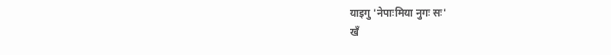याइगु 'नेपाःमिया नुगः सः'
खँ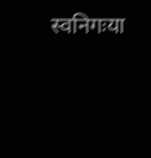स्वनिगःया